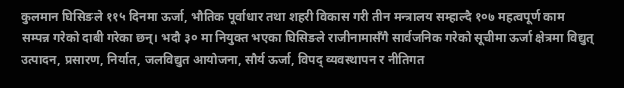कुलमान घिसिङले ११५ दिनमा ऊर्जा, भौतिक पूर्वाधार तथा शहरी विकास गरी तीन मन्त्रालय सम्हाल्दै १०७ महत्वपूर्ण काम सम्पन्न गरेको दाबी गरेका छन्। भदौ ३० मा नियुक्त भएका घिसिङले राजीनामासँगै सार्वजनिक गरेको सूचीमा ऊर्जा क्षेत्रमा विद्युत् उत्पादन, प्रसारण, निर्यात, जलविद्युत आयोजना, सौर्य ऊर्जा, विपद् व्यवस्थापन र नीतिगत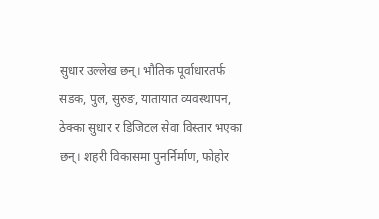सुधार उल्लेख छन्। भौतिक पूर्वाधारतर्फ सडक, पुल, सुरुङ, यातायात व्यवस्थापन, ठेक्का सुधार र डिजिटल सेवा विस्तार भएका छन्। शहरी विकासमा पुनर्निर्माण, फोहोर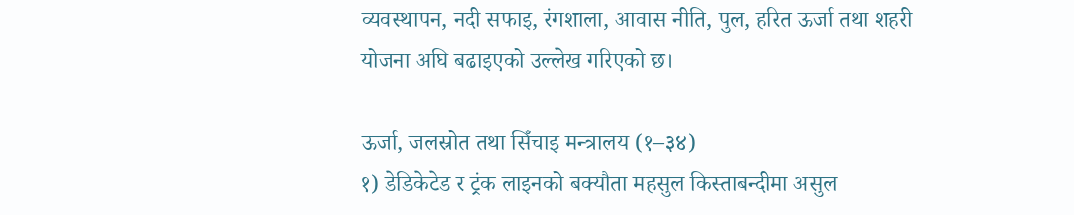व्यवस्थापन, नदी सफाइ, रंगशाला, आवास नीति, पुल, हरित ऊर्जा तथा शहरी योजना अघि बढाइएको उल्लेख गरिएको छ।

ऊर्जा, जलस्रोत तथा सिँचाइ मन्त्रालय (१–३४)
१) डेडिकेटेड र ट्रंक लाइनको बक्यौता महसुल किस्ताबन्दीमा असुल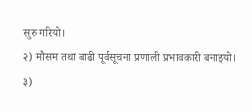सुरु गरियो।
२) मौसम तथा बाढी पूर्वसूचना प्रणाली प्रभावकारी बनाइयो।
३)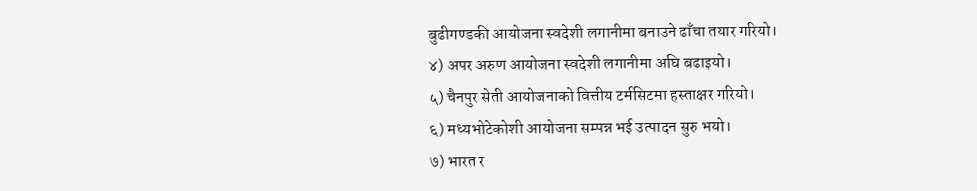बुढीगण्डकी आयोजना स्वदेशी लगानीमा बनाउने ढाँचा तयार गरियो।
४) अपर अरुण आयोजना स्वदेशी लगानीमा अघि बढाइयो।
५) चैनपुर सेती आयोजनाको वित्तीय टर्मसिटमा हस्ताक्षर गरियो।
६) मध्यभोटेकोशी आयोजना सम्पन्न भई उत्पादन सुरु भयो।
७) भारत र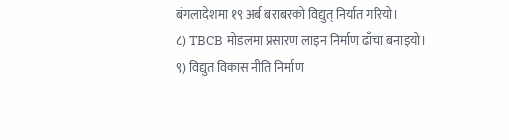बंगलादेशमा १९ अर्ब बराबरको विद्युत् निर्यात गरियो।
८) TBCB मोडलमा प्रसारण लाइन निर्माण ढाँचा बनाइयो।
९) विद्युत विकास नीति निर्माण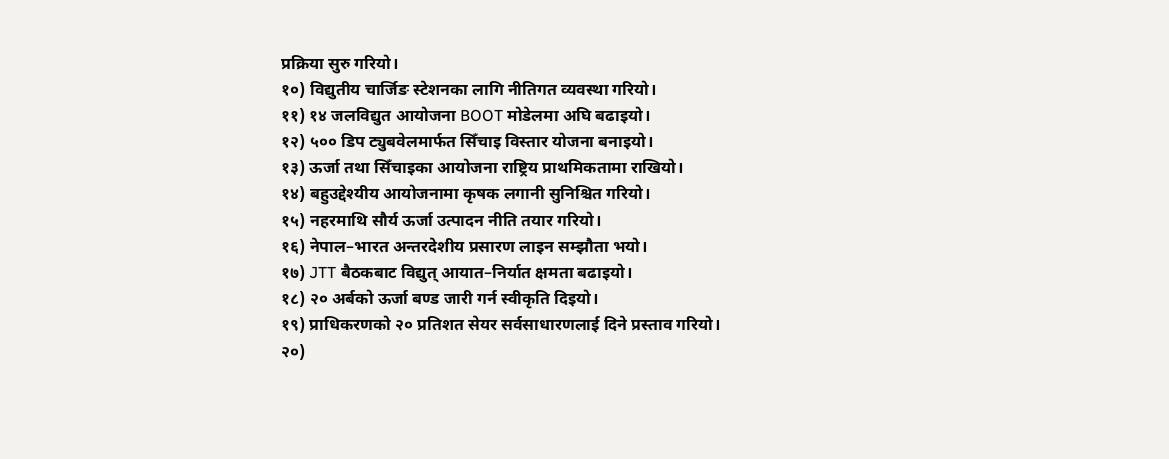प्रक्रिया सुरु गरियो।
१०) विद्युतीय चार्जिङ स्टेशनका लागि नीतिगत व्यवस्था गरियो।
११) १४ जलविद्युत आयोजना BOOT मोडेलमा अघि बढाइयो।
१२) ५०० डिप ट्युबवेलमार्फत सिँचाइ विस्तार योजना बनाइयो।
१३) ऊर्जा तथा सिँचाइका आयोजना राष्ट्रिय प्राथमिकतामा राखियो।
१४) बहुउद्देश्यीय आयोजनामा कृषक लगानी सुनिश्चित गरियो।
१५) नहरमाथि सौर्य ऊर्जा उत्पादन नीति तयार गरियो।
१६) नेपाल–भारत अन्तरदेशीय प्रसारण लाइन सम्झौता भयो।
१७) JTT बैठकबाट विद्युत् आयात–निर्यात क्षमता बढाइयो।
१८) २० अर्बको ऊर्जा बण्ड जारी गर्न स्वीकृति दिइयो।
१९) प्राधिकरणको २० प्रतिशत सेयर सर्वसाधारणलाई दिने प्रस्ताव गरियो।
२०)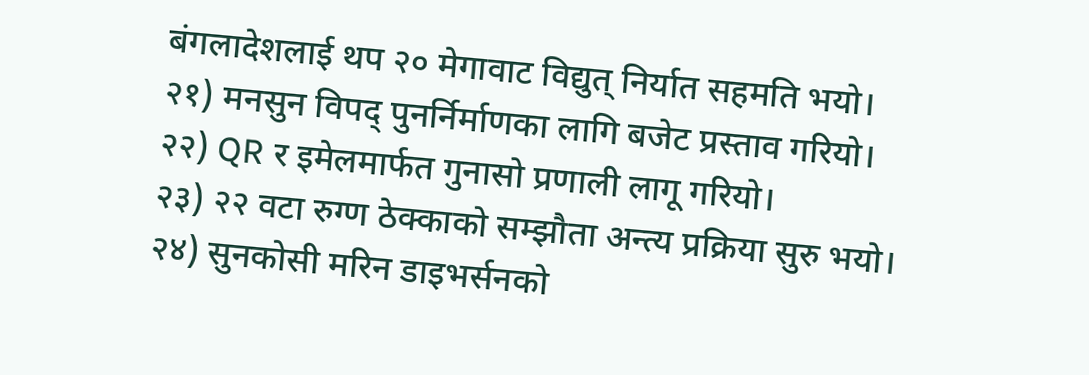बंगलादेशलाई थप २० मेगावाट विद्युत् निर्यात सहमति भयो।
२१) मनसुन विपद् पुनर्निर्माणका लागि बजेट प्रस्ताव गरियो।
२२) QR र इमेलमार्फत गुनासो प्रणाली लागू गरियो।
२३) २२ वटा रुग्ण ठेक्काको सम्झौता अन्त्य प्रक्रिया सुरु भयो।
२४) सुनकोसी मरिन डाइभर्सनको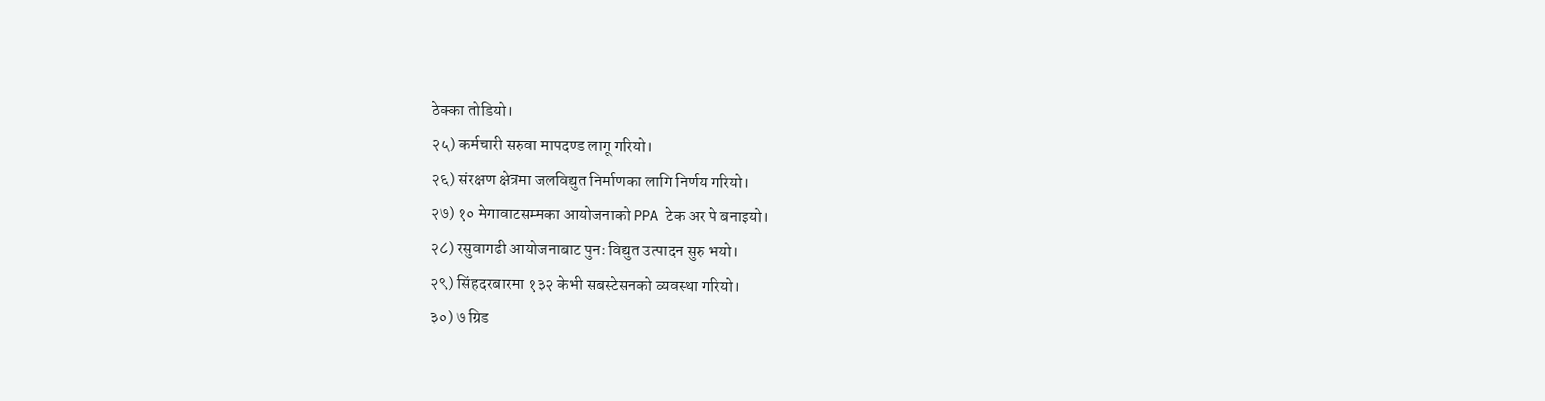ठेक्का तोडियो।
२५) कर्मचारी सरुवा मापदण्ड लागू गरियो।
२६) संरक्षण क्षेत्रमा जलविद्युत निर्माणका लागि निर्णय गरियो।
२७) १० मेगावाटसम्मका आयोजनाको PPA टेक अर पे बनाइयो।
२८) रसुवागढी आयोजनाबाट पुनः विद्युत उत्पादन सुरु भयो।
२९) सिंहदरबारमा १३२ केभी सबस्टेसनको व्यवस्था गरियो।
३०) ७ ग्रिड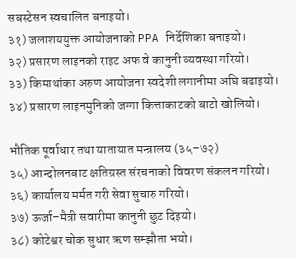सबस्टेसन स्वचालित बनाइयो।
३१) जलाशययुक्त आयोजनाको PPA निर्देशिका बनाइयो।
३२) प्रसारण लाइनको राइट अफ वे कानुनी व्यवस्था गरियो।
३३) किमाथांका अरुण आयोजना स्वदेशी लगानीमा अघि बढाइयो।
३४) प्रसारण लाइनमुनिको जग्गा कित्ताकाटको बाटो खोलियो।

भौतिक पूर्वाधार तथा यातायात मन्त्रालय (३५–७२)
३५) आन्दोलनबाट क्षतिग्रस्त संरचनाको विवरण संकलन गरियो।
३६) कार्यालय मर्मत गरी सेवा सुचारु गरियो।
३७) ऊर्जा–मैत्री सवारीमा कानुनी छुट दिइयो।
३८) कोटेश्वर चोक सुधार ऋण सम्झौता भयो।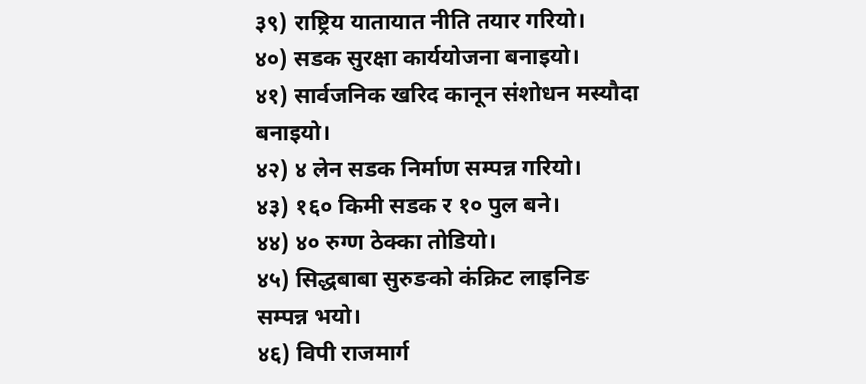३९) राष्ट्रिय यातायात नीति तयार गरियो।
४०) सडक सुरक्षा कार्ययोजना बनाइयो।
४१) सार्वजनिक खरिद कानून संशोधन मस्यौदा बनाइयो।
४२) ४ लेन सडक निर्माण सम्पन्न गरियो।
४३) १६० किमी सडक र १० पुल बने।
४४) ४० रुग्ण ठेक्का तोडियो।
४५) सिद्धबाबा सुरुङको कंक्रिट लाइनिङ सम्पन्न भयो।
४६) विपी राजमार्ग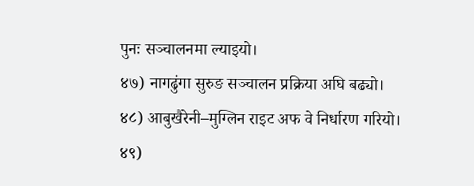पुनः सञ्चालनमा ल्याइयो।
४७) नागढुंगा सुरुङ सञ्चालन प्रक्रिया अघि बढ्यो।
४८) आबुखैरेनी–मुग्लिन राइट अफ वे निर्धारण गरियो।
४९)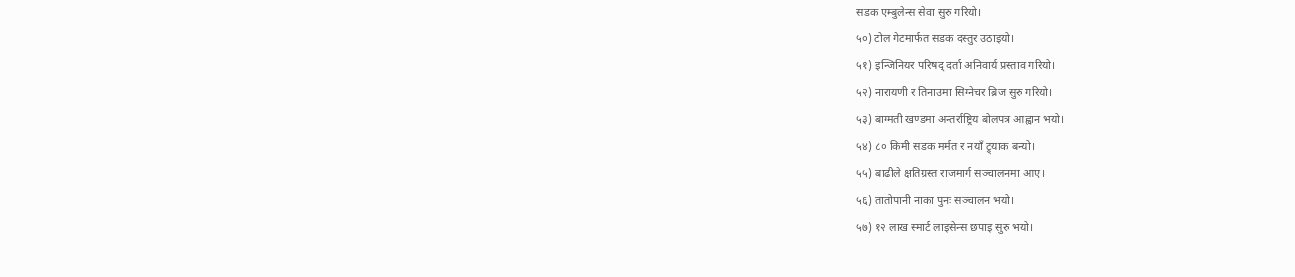सडक एम्बुलेन्स सेवा सुरु गरियो।
५०) टोल गेटमार्फत सडक दस्तुर उठाइयो।
५१) इन्जिनियर परिषद् दर्ता अनिवार्य प्रस्ताव गरियो।
५२) नारायणी र तिनाउमा सिग्नेचर ब्रिज सुरु गरियो।
५३) बाग्मती खण्डमा अन्तर्राष्ट्रिय बोलपत्र आह्वान भयो।
५४) ८० किमी सडक मर्मत र नयाँ ट्र्याक बन्यो।
५५) बाढीले क्षतिग्रस्त राजमार्ग सञ्चालनमा आए।
५६) तातोपानी नाका पुनः सञ्चालन भयो।
५७) १२ लाख स्मार्ट लाइसेन्स छपाइ सुरु भयो।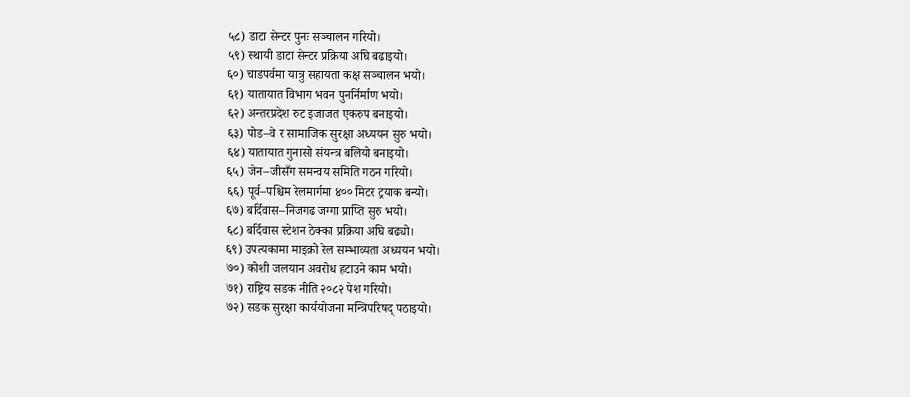५८) डाटा सेन्टर पुनः सञ्चालन गरियो।
५९) स्थायी डाटा सेन्टर प्रक्रिया अघि बढाइयो।
६०) चाडपर्वमा यात्रु सहायता कक्ष सञ्चालन भयो।
६१) यातायात विभाग भवन पुनर्निर्माण भयो।
६२) अन्तरप्रदेश रुट इजाजत एकरुप बनाइयो।
६३) पोड–वे र सामाजिक सुरक्षा अध्ययन सुरु भयो।
६४) यातायात गुनासो संयन्त्र बलियो बनाइयो।
६५) जेन–जीसँग समन्वय समिति गठन गरियो।
६६) पूर्व–पश्चिम रेलमार्गमा ४०० मिटर ट्रयाक बन्यो।
६७) बर्दिवास–निजगढ जग्गा प्राप्ति सुरु भयो।
६८) बर्दिवास स्टेशन ठेक्का प्रक्रिया अघि बढ्यो।
६९) उपत्यकामा माइक्रो रेल सम्भाव्यता अध्ययन भयो।
७०) कोशी जलयान अवरोध हटाउने काम भयो।
७१) राष्ट्रिय सडक नीति २०८२ पेश गरियो।
७२) सडक सुरक्षा कार्ययोजना मन्त्रिपरिषद् पठाइयो।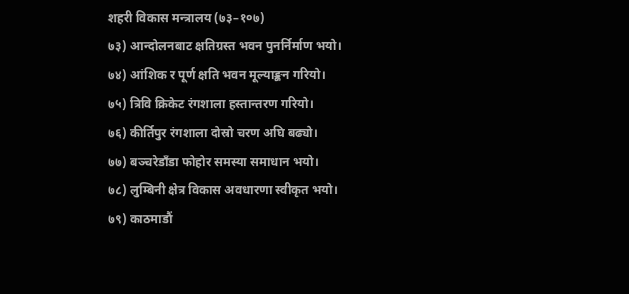शहरी विकास मन्त्रालय (७३–१०७)
७३) आन्दोलनबाट क्षतिग्रस्त भवन पुनर्निर्माण भयो।
७४) आंशिक र पूर्ण क्षति भवन मूल्याङ्कन गरियो।
७५) त्रिवि क्रिकेट रंगशाला हस्तान्तरण गरियो।
७६) कीर्तिपुर रंगशाला दोस्रो चरण अघि बढ्यो।
७७) बञ्चरेडाँडा फोहोर समस्या समाधान भयो।
७८) लुम्बिनी क्षेत्र विकास अवधारणा स्वीकृत भयो।
७९) काठमाडौं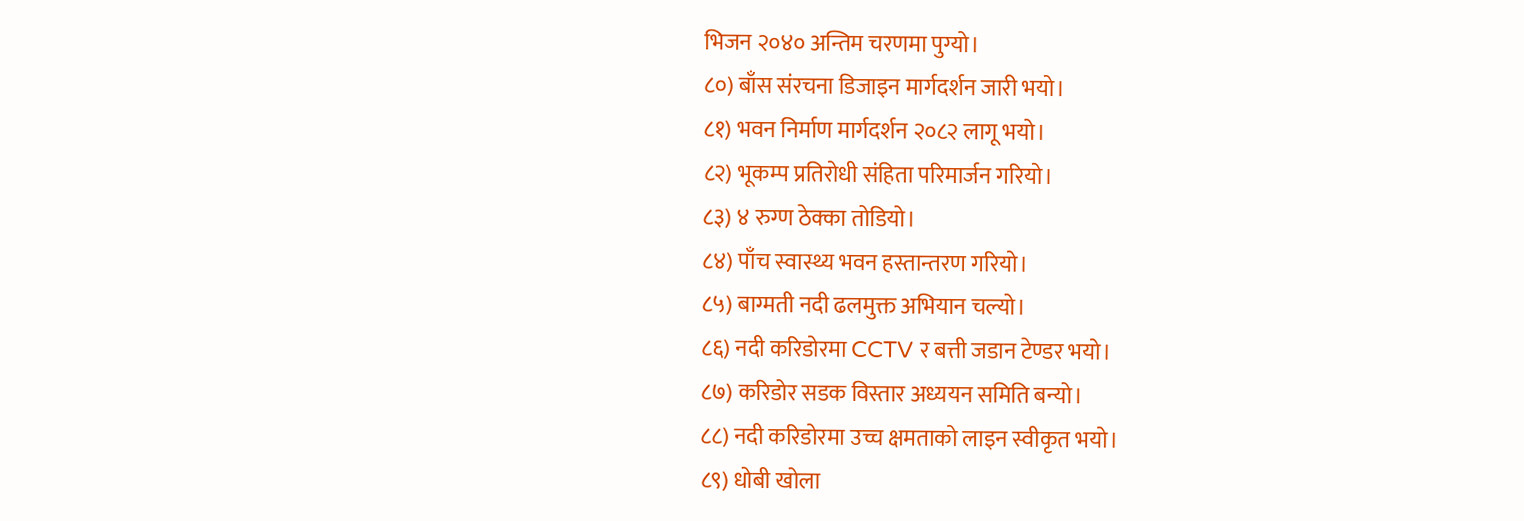भिजन २०४० अन्तिम चरणमा पुग्यो।
८०) बाँस संरचना डिजाइन मार्गदर्शन जारी भयो।
८१) भवन निर्माण मार्गदर्शन २०८२ लागू भयो।
८२) भूकम्प प्रतिरोधी संहिता परिमार्जन गरियो।
८३) ४ रुग्ण ठेक्का तोडियो।
८४) पाँच स्वास्थ्य भवन हस्तान्तरण गरियो।
८५) बाग्मती नदी ढलमुक्त अभियान चल्यो।
८६) नदी करिडोरमा CCTV र बत्ती जडान टेण्डर भयो।
८७) करिडोर सडक विस्तार अध्ययन समिति बन्यो।
८८) नदी करिडोरमा उच्च क्षमताको लाइन स्वीकृत भयो।
८९) धोबी खोला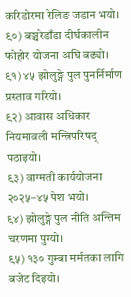करिडोरमा रेलिङ जडान भयो।
९०) बञ्चरेडाँडा दीर्घकालीन फोहोर योजना अघि बढ्यो।
९१) ४५ झोलुङ्गे पुल पुनर्निर्माण प्रस्ताव गरियो।
९२) आवास अधिकार नियमावली मन्त्रिपरिषद् पठाइयो।
९३) वाग्मती कार्ययोजना २०२५–४५ पेश भयो।
९४) झोलुङ्गे पुल नीति अन्तिम चरणमा पुग्यो।
९५) १३० गुम्बा मर्मतका लागि बजेट दिइयो।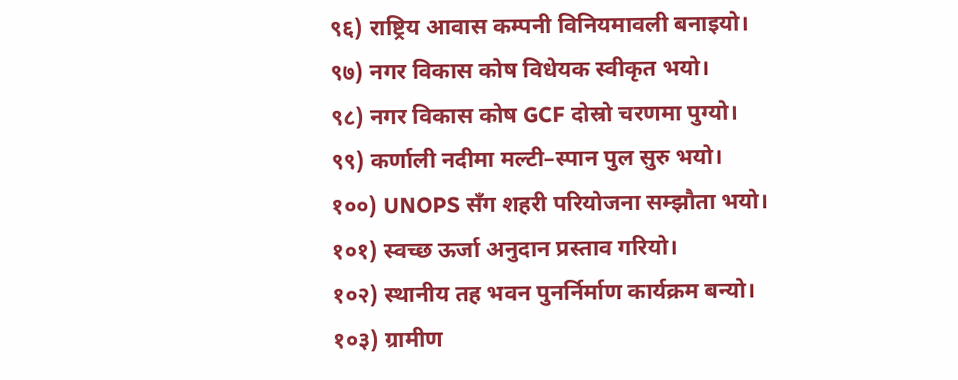९६) राष्ट्रिय आवास कम्पनी विनियमावली बनाइयो।
९७) नगर विकास कोष विधेयक स्वीकृत भयो।
९८) नगर विकास कोष GCF दोस्रो चरणमा पुग्यो।
९९) कर्णाली नदीमा मल्टी–स्पान पुल सुरु भयो।
१००) UNOPS सँग शहरी परियोजना सम्झौता भयो।
१०१) स्वच्छ ऊर्जा अनुदान प्रस्ताव गरियो।
१०२) स्थानीय तह भवन पुनर्निर्माण कार्यक्रम बन्यो।
१०३) ग्रामीण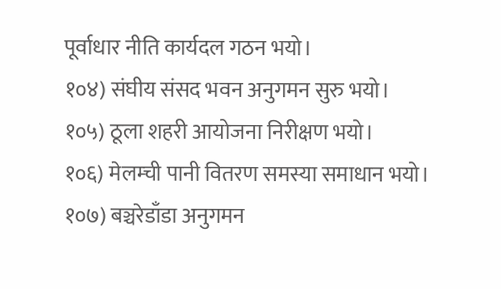पूर्वाधार नीति कार्यदल गठन भयो।
१०४) संघीय संसद भवन अनुगमन सुरु भयो।
१०५) ठूला शहरी आयोजना निरीक्षण भयो।
१०६) मेलम्ची पानी वितरण समस्या समाधान भयो।
१०७) बञ्चरेडाँडा अनुगमन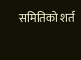समितिको शर्त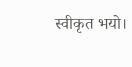स्वीकृत भयो।